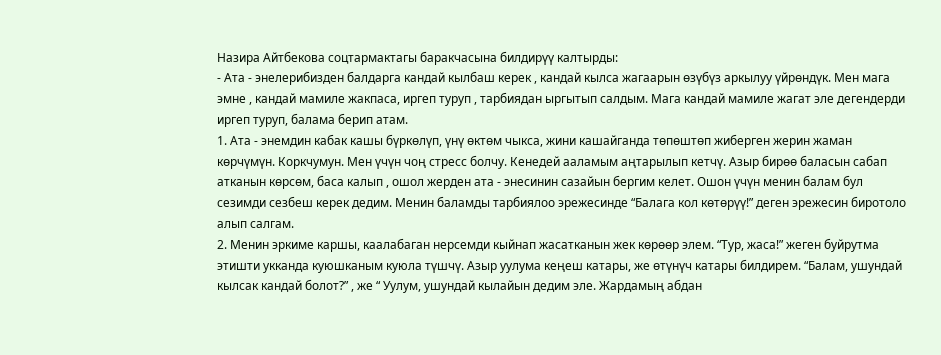Назира Айтбекова соцтармактагы баракчасына билдирүү калтырды:
- Ата - энелерибизден балдарга кандай кылбаш керек , кандай кылса жагаарын өзүбүз аркылуу үйрөндүк. Мен мага эмне , кандай мамиле жакпаса, иргеп туруп , тарбиядан ыргытып салдым. Мага кандай мамиле жагат эле дегендерди иргеп туруп, балама берип атам.
1. Ата - энемдин кабак кашы бүркөлүп, үнү өктөм чыкса, жини кашайганда төпөштөп жиберген жерин жаман көрчүмүн. Коркчумун. Мен үчүн чоң стресс болчу. Кенедей ааламым аңтарылып кетчү. Азыр бирөө баласын сабап атканын көрсөм, баса калып , ошол жерден ата - энесинин сазайын бергим келет. Ошон үчүн менин балам бул сезимди сезбеш керек дедим. Менин баламды тарбиялоо эрежесинде “Балага кол көтөрүү!” деген эрежесин биротоло алып салгам.
2. Менин эркиме каршы, каалабаган нерсемди кыйнап жасатканын жек көрөөр элем. “Тур, жаса!” жеген буйрутма этишти укканда куюшканым куюла түшчү. Азыр уулума кеңеш катары, же өтүнүч катары билдирем. “Балам, ушундай кылсак кандай болот?” , же “ Уулум, ушундай кылайын дедим эле. Жардамың абдан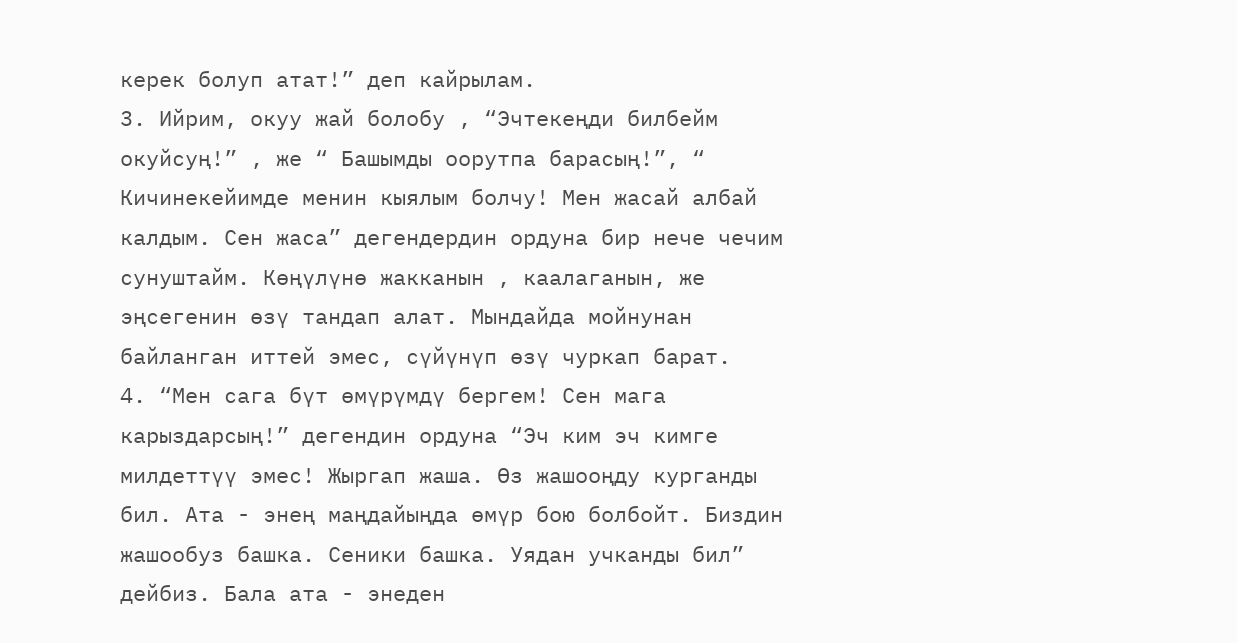керек болуп атат!” деп кайрылам.
3. Ийрим, окуу жай болобу , “Эчтекеңди билбейм окуйсуң!” , же “ Башымды оорутпа барасың!”, “ Кичинекейимде менин кыялым болчу! Мен жасай албай калдым. Сен жаса” дегендердин ордуна бир нече чечим сунуштайм. Көңүлүнө жакканын , каалаганын, же эңсегенин өзү тандап алат. Мындайда мойнунан байланган иттей эмес, сүйүнүп өзү чуркап барат.
4. “Мен сага бүт өмүрүмдү бергем! Сен мага карыздарсың!” дегендин ордуна “Эч ким эч кимге милдеттүү эмес! Жыргап жаша. Өз жашооңду курганды бил. Ата - энең маңдайыңда өмүр бою болбойт. Биздин жашообуз башка. Сеники башка. Уядан учканды бил” дейбиз. Бала ата - энеден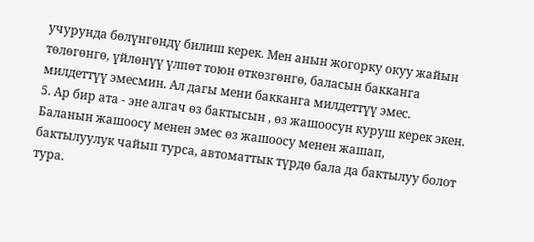учурунда бөлүнгөндү билиш керек. Мен анын жогорку окуу жайын төлөгөнгө, үйлөнүү үлпөт тоюн өткөзгөнгө, баласын бакканга милдеттүү эмесмин. Ал дагы мени бакканга милдеттүү эмес.
5. Ар бир ата - эне алгач өз бактысын , өз жашоосун куруш керек экен. Баланын жашоосу менен эмес өз жашоосу менен жашап, бактылуулук чайып турса, автоматтык түрдө бала да бактылуу болот тура.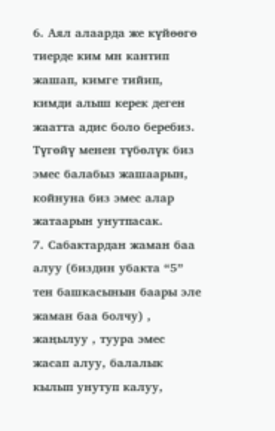6. Аял алаарда же күйөөгө тиерде ким мн кантип жашап, кимге тийип, кимди алыш керек деген жаатта адис боло беребиз. Түгөйү менен түбөлүк биз эмес балабыз жашаарын, койнуна биз эмес алар жатаарын унутпасак.
7. Сабактардан жаман баа алуу (биздин убакта “5” тен башкасынын баары эле жаман баа болчу) , жаңылуу , туура эмес жасап алуу, балалык кылып унутуп калуу,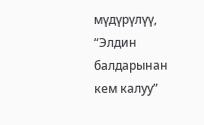мүдүрүлүү, “Элдин балдарынан кем калуу”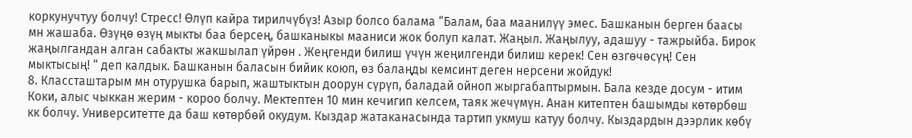коркунучтуу болчу! Стресс! Өлүп кайра тирилчүбүз! Азыр болсо балама “Балам, баа маанилүү эмес. Башканын берген баасы мн жашаба. Өзүңө өзүң мыкты баа берсең, башканыкы мааниси жок болуп калат. Жаңыл. Жаңылуу, адашуу - тажрыйба. Бирок жаңылгандан алган сабакты жакшылап үйрөн . Жеңгенди билиш үчүн жеңилгенди билиш керек! Сен өзгөчөсүң! Сен мыктысың! “ деп калдык. Башканын баласын бийик коюп, өз балаңды кемсинт деген нерсени жойдук!
8. Классташтарым мн отурушка барып, жаштыктын доорун сүрүп, баладай ойноп жыргабаптырмын. Бала кезде досум - итим Коки, алыс чыккан жерим - короо болчу. Мектептен 10 мин кечигип келсем, таяк жечүмүн. Анан китептен башымды көтөрбөш кк болчу. Университетте да баш көтөрбөй окудум. Кыздар жатаканасында тартип укмуш катуу болчу. Кыздардын дээрлик көбү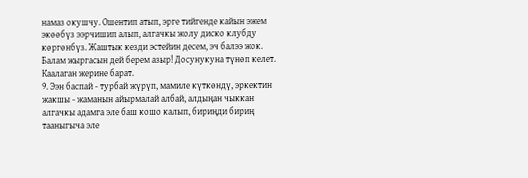намаз окушчу. Ошентип атып, эрге тийгенде кайын эжем экөөбүз ээрчишип алып, алгачкы жолу диско клубду көргөнбүз. Жаштык кезди эстейин десем, эч балээ жок. Балам жыргасын дей берем азыр! Досунукуна түнөп келет. Каалаган жерине барат.
9. Ээн баспай - турбай жүрүп, мамиле күткөндү, эркектин жакшы - жаманын айырмалай албай, алдыңан чыккан алгачкы адамга эле баш кошо калып, бириңди бириң тааныгыча эле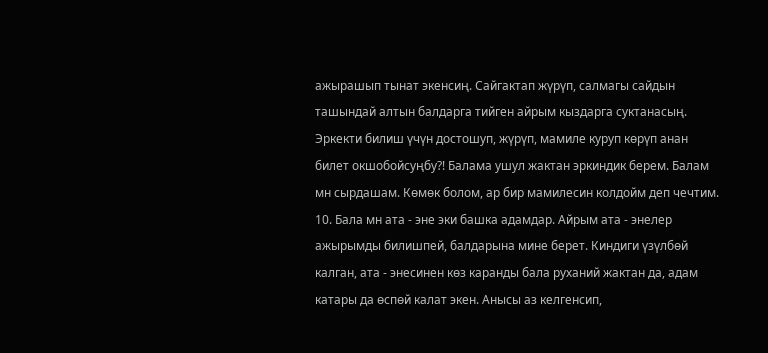ажырашып тынат экенсиң. Сайгактап жүрүп, салмагы сайдын ташындай алтын балдарга тийген айрым кыздарга суктанасың. Эркекти билиш үчүн достошуп, жүрүп, мамиле куруп көрүп анан билет окшобойсуңбу?! Балама ушул жактан эркиндик берем. Балам мн сырдашам. Көмөк болом, ар бир мамилесин колдойм деп чечтим.
10. Бала мн ата - эне эки башка адамдар. Айрым ата - энелер ажырымды билишпей, балдарына мине берет. Киндиги үзүлбөй калган, ата - энесинен көз каранды бала руханий жактан да, адам катары да өспөй калат экен. Анысы аз келгенсип,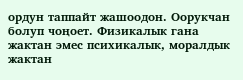ордун таппайт жашоодон. Оорукчан болуп чоңоет. Физикалык гана жактан эмес психикалык, моралдык жактан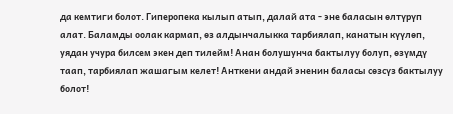да кемтиги болот. Гиперопека кылып атып, далай ата - эне баласын өлтүрүп алат. Баламды оолак кармап, өз алдынчалыкка тарбиялап, канатын күүлөп, уядан учура билсем экен деп тилейм! Анан болушунча бактылуу болуп, өзүмдү таап, тарбиялап жашагым келет! Анткени андай эненин баласы сөзсүз бактылуу болот!